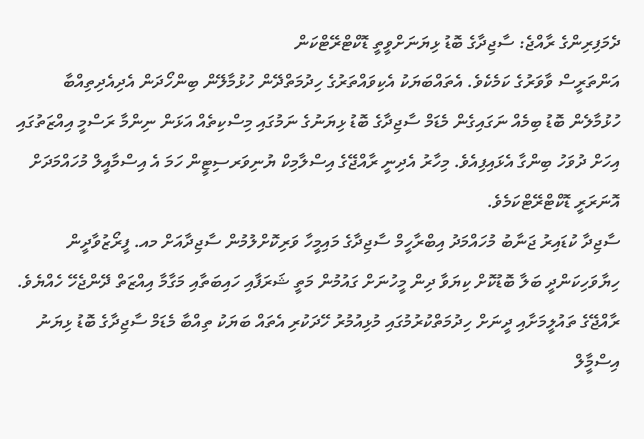ދެމަފިރިންގެ ރާއްޖެ: ސާޖިދާގެ ބޮޑު ޅިޔަނަށްވީތީ ޑޮކްޓްރޭޓްކަން
އަންތަރީސް ވާވަރުގެ ކަމެކެވެ. އެތައްބަޔަކު އެކިވައްތަރުގެ ހިދުމަތްދޭން ހުޅުމާލޭން ބިންހޯދަން އެދިއެދިތިއްބާ ހުޅުމާލެން ބޮޑު ބިމެއް ނަގައިގެން މެޑަމް ސާޖިދާގެ ބޮޑު ޅިޔަނުގެ ނަމުގައި މިސްކިތެއް އަޅަން ނިންމާ ރަސްމީ އިއްޒަތުގައި އިހަށް ދުވަހު ބިންގާ އެޅައިފިއެވެ. މިހާރު އެދިނީ ރާއްޖޭގެ އިސްލާމިކް ޔުނިވަރސިޓީން ހަމަ އެ އިސްމާއީލް މުހައްމަދަށް އޮނަރަރީ ޑޮކްޓްރޭޓްކަމެވެ.
ސާޖިދާ ކުޑައިރު ޖަނާބު މުހައްމަދު އިބްރާހީމް ސާޖިދާގެ މައިމީހާ ވަރިކޮށްލުމުން ސާޖިދާއަށް މއ. ފީރޯޒުވާދީން ހިޔާވަހިކަންދީ ބަލާ ބޮޑުކޮށް ކިޔަވާ ދިން މީހުނަށް ގައުމުން މަތީ ޝަރަފާއި ހައިބަތާއި މަގާމާ އިއްޒަތް ދޭންޖެހޭ ހެއްޔެވެ. ރާއްޖޭގެ ތައުލީމަށާއި ދީނަށް ހިދުމަތްކުރުމުގައި މުޅިއުމުރު ހޭދަކުރި އެތައް ބަޔަކު ތިއްބާ މެޑަމް ސާޖިދާގެ ބޮޑު ޅިޔަނު އިސްމާީލް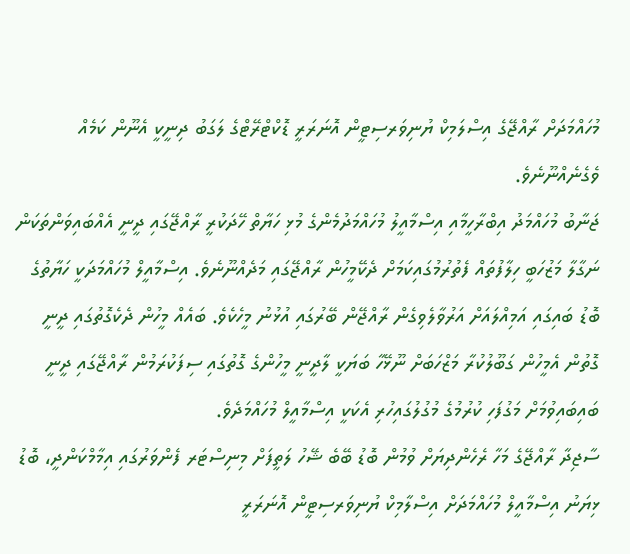މުހައްމަދަށް ރާއްޖޭގެ އިސްލަމިކް ޔުނިވަރސިޓީން އޮނަރަރީ ޑޮކްޓްރޭޓްގެ ލަގަބު ދިނީކީ އެނޫން ކަމެއް ވެގެނެއްނޫނެވެ.
ޖަނާބު މުހައްމަދު އިބްރާހީމާއި އިސްމާއީލު މުހައްމަދުމެންގެ މުޅި ހަޔާތް ހޭދަކުރީ ރާއްޖޭގައި ދީނީ އެއްބައިވަންތަކަން ނަގާލާ މަޒުހަބީ ހިލާފުތައް ފެތުރުމުގައިކަމަށް ދެކޭމީހުން ރާއްޖޭގައި މަދެއްނޫނެވެ. އިސްމާއީލް މުހައްމަދަކީ ހަޔާތުގެ ބޮޑު ބައިގައި އަމިއްލައަށް އަރުވާލެވިގެން ރާއްޖޭން ބޭރުގައި އުޅުނު މީހެކެވެ. ބައެއް މީހުން ދެކެގޮތުގައި ދީނީ ގޮތުން އެމީހުން ގަބޫލުކުރާ މަޒްހަބަށް ނޫޅޭހާ ބަޔަކީ ލާދީނީ މީހުންގެ ގޮތުގައި ސިފަކުރަމުން ރާއްޖޭގައި ދީނީ ބައިބައިވުމަށް މަގުފަހި ކުރުމުގެ މުގުލުގައިހުރި އެކަކީ އިސްމާއީލް މުހައްމަދެވެ.
ސާޖިދާ ރާއްޖޭގެ މަހާ ރެހެންދިޔަށް ވުމުން ބޮޑު ބޭބެ ޝޭހު ލަތީފަށް މިނިސްޓަރ ފެންވަރުގައި އިމާމްކަންދީ، ބޮޑު ޅިޔަނު އިސްމާއީލް މުހައްމަދަށް އިސްލާމިކް ޔުނިވަރސިޓީން އޮނަރަރީ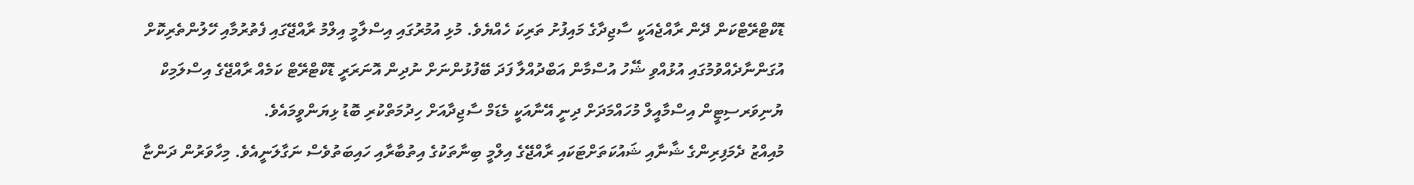ޑޮކްޓްރޭޓްކަން ދޭން ރާއްޖެއަކީ ސާޖިދާގެ މައިފުށު ތަރިކަ ހެއްޔެވެ. މުޅި އުމުރުގައި އިސްލާމީ އިލްމު ރާއްޖޭގައި ފެތުރުމާއި ހޭލުންތެރިކޮށް އުގަންނާދެއްވުމުގައި އުޅުއްވި ޝޭހު އުސްމާން އަބްދުއްލާ ފަދަ ބޭފުޅުންނަށް ނުދިން އޮނަރަރީ ޑޮކްޓްރޭޓް ކަމެއް ރާއްޖޭގެ އިސްލަމިކް ޔުނިވަރސިޓީން އިސްމާއީލް މުހައްމަދަށް ދިނީ އޭނާއަކީ މެޑަމް ސާޖިދާއަށް ހިދުމަތްކުރި ބޮޑު ޅިޔަންވީމައެވެ.
މުއިއްޒު ދެމަފިރިންގެ ޝާނާއި ޝައުކަތަށްޓަކައި ރާއްޖޭގެ އިލްމީ ބިނާތަކުގެ އިތުބާރާއި ހައިބަތުވެސް ނަގާލަނީއެވެ. މިހާވަރުން ދަންޏާ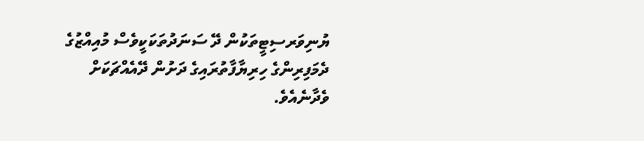ޔުނިވަރސިޓީތަކުން ދޭ ސަނަދުތަކަކީވެސް މުއިއްޒުގެ ދެމަފިރިންގެ ހިރިޔާފާތުރައިގެ ދަށުން ދޭއެއްޗަކަށް ވެދާނެއެވެ.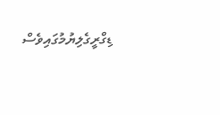ޑިގްރީގެލިޔުމުގައިވެސް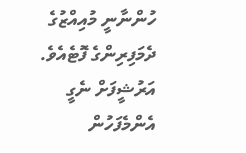ހުންނާނީ މުއިއްޒުގެ ދެމަފިރިންގެ ފޮޓެއެވެ.
އަރުޝީފަށް ނެގީ
އެންމެފަހުން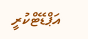އަޕްޑޭޓްކުރީ